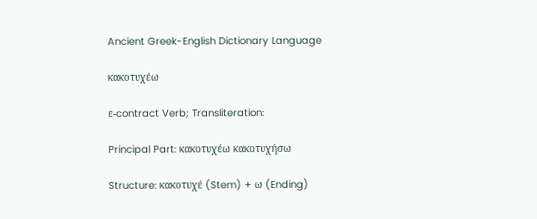Ancient Greek-English Dictionary Language

κακοτυχέω

ε-contract Verb; Transliteration:

Principal Part: κακοτυχέω κακοτυχήσω

Structure: κακοτυχέ (Stem) + ω (Ending)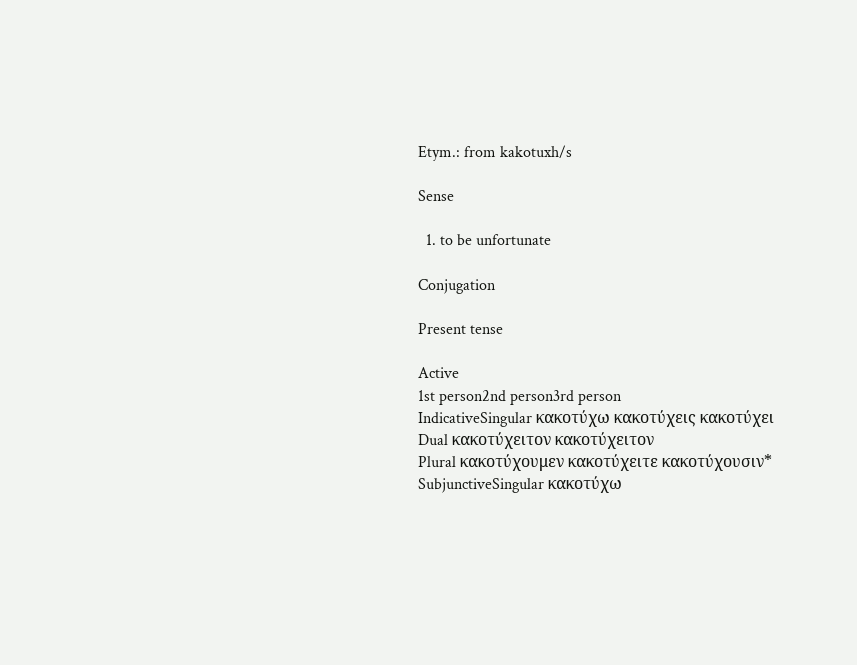Etym.: from kakotuxh/s

Sense

  1. to be unfortunate

Conjugation

Present tense

Active
1st person2nd person3rd person
IndicativeSingular κακοτύχω κακοτύχεις κακοτύχει
Dual κακοτύχειτον κακοτύχειτον
Plural κακοτύχουμεν κακοτύχειτε κακοτύχουσιν*
SubjunctiveSingular κακοτύχω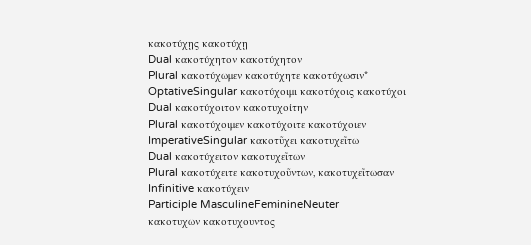κακοτύχῃς κακοτύχῃ
Dual κακοτύχητον κακοτύχητον
Plural κακοτύχωμεν κακοτύχητε κακοτύχωσιν*
OptativeSingular κακοτύχοιμι κακοτύχοις κακοτύχοι
Dual κακοτύχοιτον κακοτυχοίτην
Plural κακοτύχοιμεν κακοτύχοιτε κακοτύχοιεν
ImperativeSingular κακοτῦχει κακοτυχεῖτω
Dual κακοτύχειτον κακοτυχεῖτων
Plural κακοτύχειτε κακοτυχοῦντων, κακοτυχεῖτωσαν
Infinitive κακοτύχειν
Participle MasculineFeminineNeuter
κακοτυχων κακοτυχουντος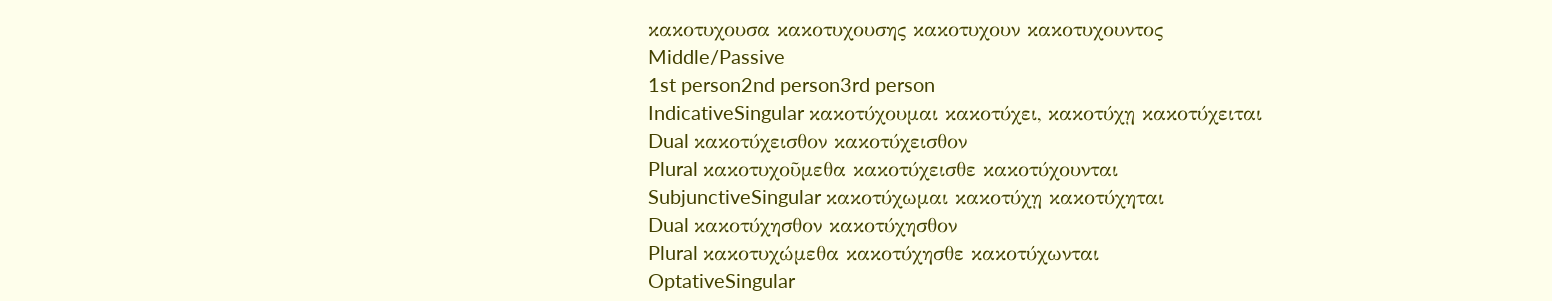κακοτυχουσα κακοτυχουσης κακοτυχουν κακοτυχουντος
Middle/Passive
1st person2nd person3rd person
IndicativeSingular κακοτύχουμαι κακοτύχει, κακοτύχῃ κακοτύχειται
Dual κακοτύχεισθον κακοτύχεισθον
Plural κακοτυχοῦμεθα κακοτύχεισθε κακοτύχουνται
SubjunctiveSingular κακοτύχωμαι κακοτύχῃ κακοτύχηται
Dual κακοτύχησθον κακοτύχησθον
Plural κακοτυχώμεθα κακοτύχησθε κακοτύχωνται
OptativeSingular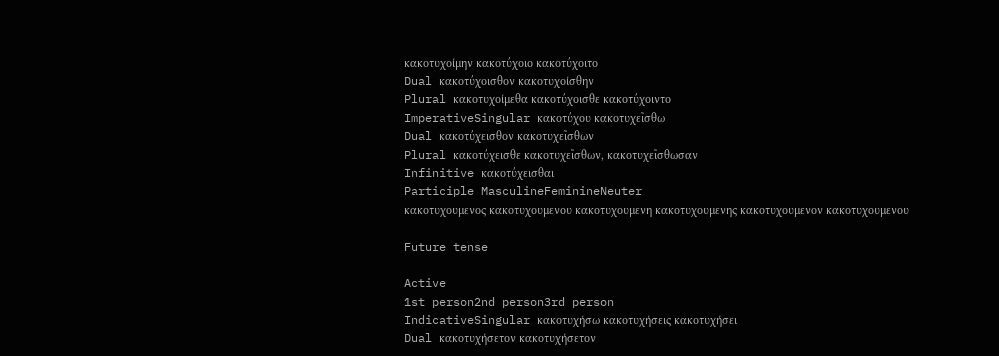κακοτυχοίμην κακοτύχοιο κακοτύχοιτο
Dual κακοτύχοισθον κακοτυχοίσθην
Plural κακοτυχοίμεθα κακοτύχοισθε κακοτύχοιντο
ImperativeSingular κακοτύχου κακοτυχεῖσθω
Dual κακοτύχεισθον κακοτυχεῖσθων
Plural κακοτύχεισθε κακοτυχεῖσθων, κακοτυχεῖσθωσαν
Infinitive κακοτύχεισθαι
Participle MasculineFeminineNeuter
κακοτυχουμενος κακοτυχουμενου κακοτυχουμενη κακοτυχουμενης κακοτυχουμενον κακοτυχουμενου

Future tense

Active
1st person2nd person3rd person
IndicativeSingular κακοτυχήσω κακοτυχήσεις κακοτυχήσει
Dual κακοτυχήσετον κακοτυχήσετον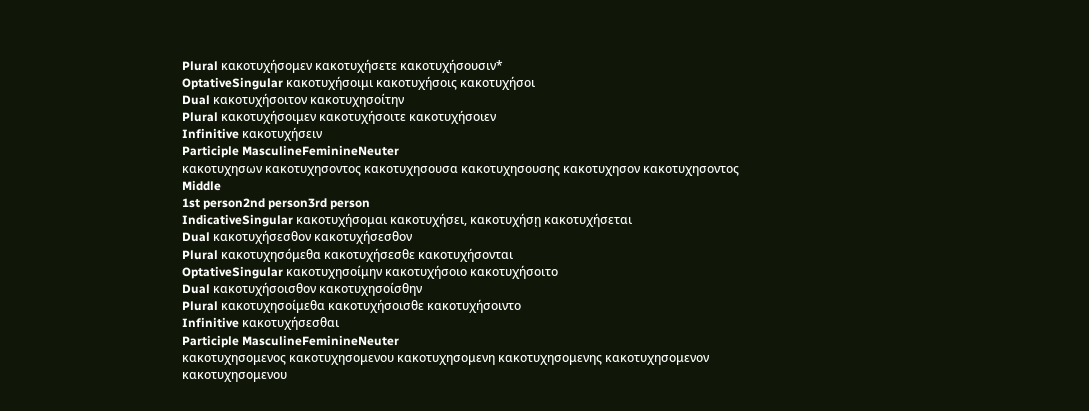Plural κακοτυχήσομεν κακοτυχήσετε κακοτυχήσουσιν*
OptativeSingular κακοτυχήσοιμι κακοτυχήσοις κακοτυχήσοι
Dual κακοτυχήσοιτον κακοτυχησοίτην
Plural κακοτυχήσοιμεν κακοτυχήσοιτε κακοτυχήσοιεν
Infinitive κακοτυχήσειν
Participle MasculineFeminineNeuter
κακοτυχησων κακοτυχησοντος κακοτυχησουσα κακοτυχησουσης κακοτυχησον κακοτυχησοντος
Middle
1st person2nd person3rd person
IndicativeSingular κακοτυχήσομαι κακοτυχήσει, κακοτυχήσῃ κακοτυχήσεται
Dual κακοτυχήσεσθον κακοτυχήσεσθον
Plural κακοτυχησόμεθα κακοτυχήσεσθε κακοτυχήσονται
OptativeSingular κακοτυχησοίμην κακοτυχήσοιο κακοτυχήσοιτο
Dual κακοτυχήσοισθον κακοτυχησοίσθην
Plural κακοτυχησοίμεθα κακοτυχήσοισθε κακοτυχήσοιντο
Infinitive κακοτυχήσεσθαι
Participle MasculineFeminineNeuter
κακοτυχησομενος κακοτυχησομενου κακοτυχησομενη κακοτυχησομενης κακοτυχησομενον κακοτυχησομενου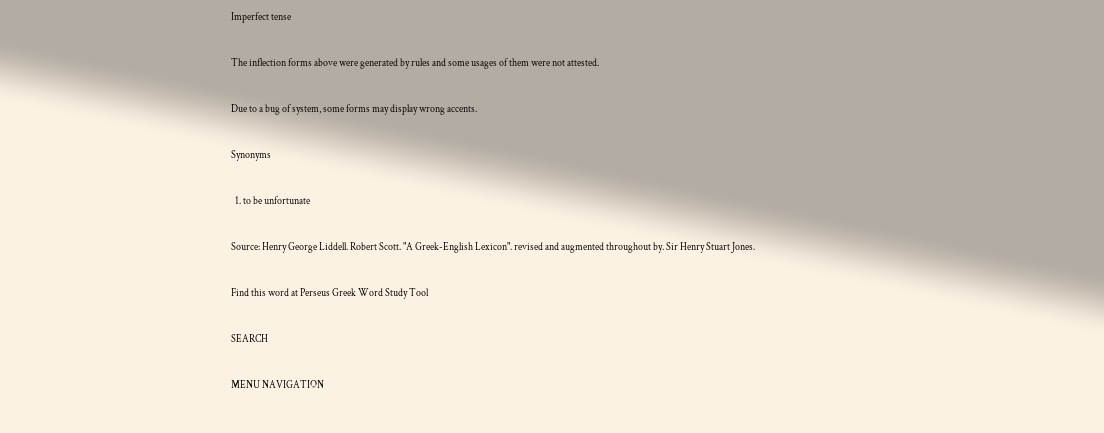Imperfect tense

The inflection forms above were generated by rules and some usages of them were not attested.

Due to a bug of system, some forms may display wrong accents.

Synonyms

  1. to be unfortunate

Source: Henry George Liddell. Robert Scott. "A Greek-English Lexicon". revised and augmented throughout by. Sir Henry Stuart Jones.

Find this word at Perseus Greek Word Study Tool

SEARCH

MENU NAVIGATION